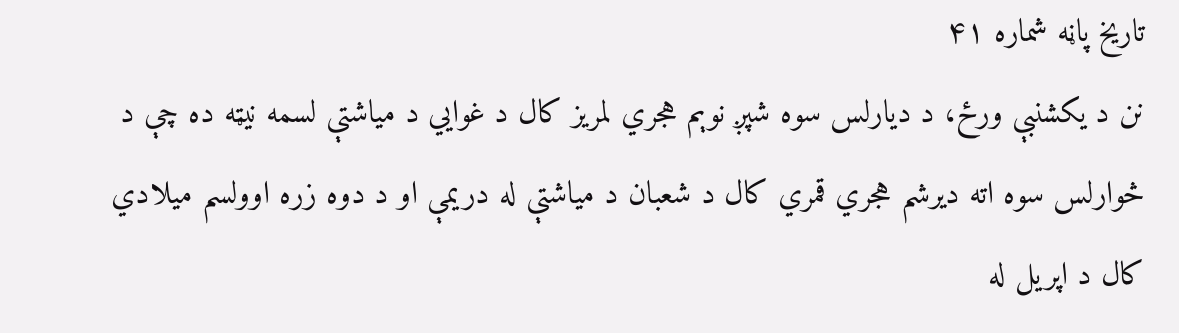تاریخ پاڼه شماره ۴۱
نن د یکشنبې ورځ، د دیارلس سوه شپږ نوېم هجري لمریز کال د غوایي د میاشتې لسمه نیټه ده چې د څوارلس سوه اته دیرشم هجري قمري کال د شعبان د میاشتې له دریمې او د دوه زره اوولسم میلادي کال د اپریل له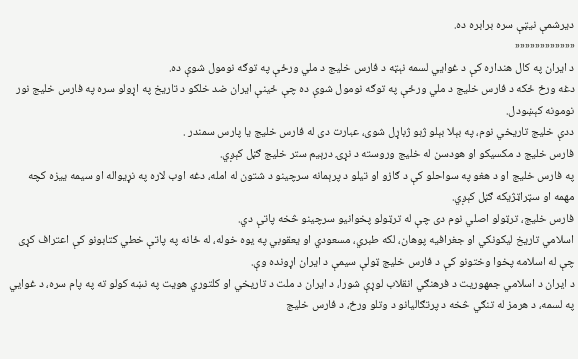دیرشمې نیټې سره برابره ده.
««««««««««««
د ایران په کال هنداره کې د غوايي لسمه نېټه د فارس خلیج د ملي ورځې په توګه نومول شوې ده.
دغه ورځ ځکه د فارس خلیج د ملي ورځې په توګه نومول شوې ده چې ځینې ایران ضد خلکو د تاریخ په اړولو سره په فارس خلیج نور نومونه کېښودل.
ددې خلیج تاریخي نوم، په بېلا بېلو ژبو ژباړل شوی، عبارت دی له فارس خلیج یا پارس سمندر .
فارس خلیج د مکسیکو او هودسن له خلیج وروسته د نړۍ درېیم ستر خلیج ګڼل کېږي.
په فارس خلیج او د هغو په سواحلو کې د ګازو او تیلو د پرېمانه سرچینو د شتون له امله، دغه اوب لاره په نړیواله او سیمه ییزه کچه مهمه او سټراټژيکه ګڼل کېږي.
فارس خلیج، ترټولو اصلي نوم دی چې له ترټولو پخوانیو سرچینو څخه پاتې دي.
اسلامي تاریخ لیکونکي او جغرافیه پوهان، لکه طبري، مسعودي او یعقوبي په یوه خوله، له ځانه په پاتې خطي کتابونو کې اعتراف کړی چې له اسلامه پخوا وختونو کې د فارس خلیج ټولې سیمې د ایران اړونده وې.
د ایران د اسلامي جمهوریت د فرهنګي انقلاب لوړې شورا، د ایران د ملت د تاریخي او کلتوري هویت په نښه کولو ته په پام سره، د غوايي په لسمه، د هرمز له تنګي څخه د پرتګالیانو د وتلو ورځ، د فارس خلیج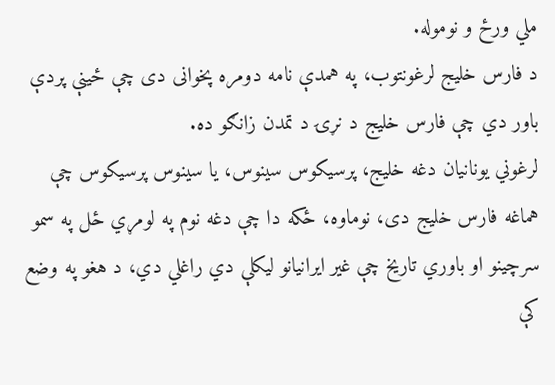ملي ورځ و نوموله.
د فارس خلیج لرغونتوب، په همدې نامه دومره پخوانی دی چې ځينې پردې باور دي چې فارس خلیج د نړۍ د تمدن زانګو ده.
لرغوني یونانیان دغه خلیج، پرسیکوس سینوس، یا سینوس پرسیکوس چې هماغه فارس خلیج دی، نوماوه، ځکه دا چې دغه نوم په لومړي ځل په سمو سرچینو او باوري تاریخ چې غیر ایرانیانو لیکلې دي راغلي دي، د هغو په وضع کې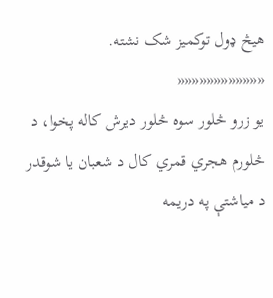هیڅ ډول توکمیز شک نشته.
««««««««««««
یو زرو څلور سوه څلور دیرش کاله پخوا، د څلورم هجري قمري کال د شعبان یا شوقدر د میاشتې په دریمه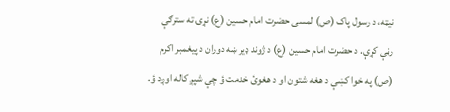نیټه، د رسول پاک (ص) لمسی حضرت امام حسین (ع) نړۍ ته سترګې رڼې کړې. د حضرت امام حسین (ع) د ژوند ډیر ښه دوران د پيغمبر اکرم (ص) په خوا کښې د هغه شتون او د هغوئ خدمت ؤ چې شپږ کاله اوږد ؤ.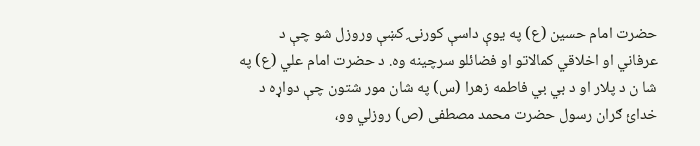حضرت امام حسین (ع) په یوې داسې کورنۍ کښې وروزل شو چې د عرفاني او اخلاقي کمالاتو او فضائلو سرچینه وه. د حضرت امام علي (ع) په شا ن د پلار او د بي بي فاطمه زهرا (س) په شان مور شتون چې دواړه د خدائ ګران رسول حضرت محمد مصطفی (ص) روزلي وو،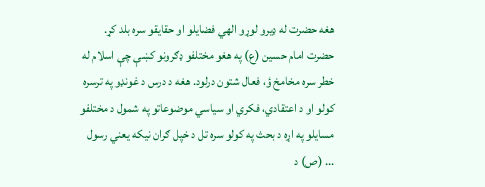هغه حضرت له ډیرو لوړو الهي فضایلو او حقایقو سره بلد کړ.
حضرت امام حسین (ع) په هغو مختلفو ډګرونو کښې چې اسلام له خطر سره مخامخ ؤ، فعال شتون درلود. هغه د درس د غونډو په ترسره کولو او د اعتقادي، فکري او سیاسي موضوعاتو په شمول د مختلفو مسايلو په اړه د بحث په کولو سره تل د خپل ګران نیکه یعني رسول ... (ص) د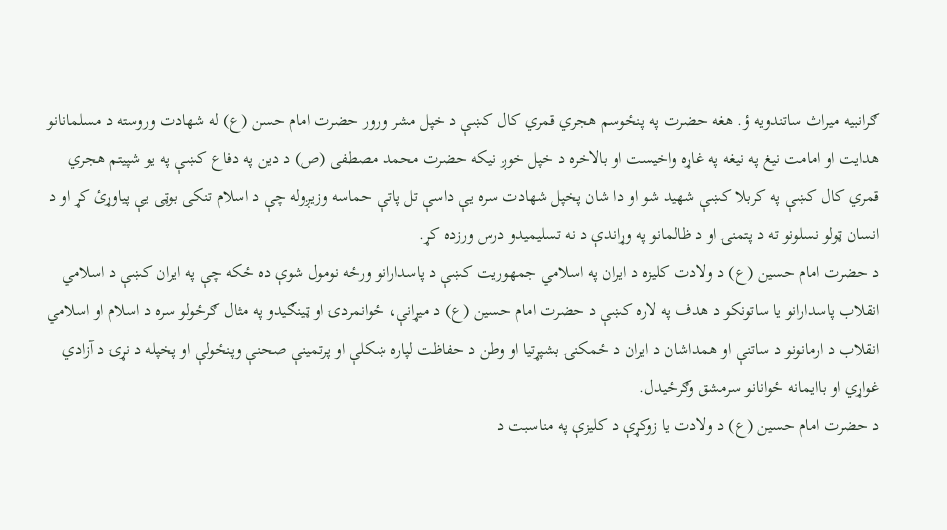ګرانبیه میراث ساتندویه ؤ. هغه حضرت په پنځوسم هجري قمري کال کښې د خپل مشر ورور حضرت امام حسن (ع) له شهادت وروسته د مسلمانانو هدایت او امامت نیغ په نیغه په غاړه واخیست او بالاخره د خپل خوږ نیکه حضرت محمد مصطفی (ص) د دین په دفاع کښې په یو شپیتم هجري قمري کال کښې په کربلا کښې شهید شو او دا شان پخپل شهادت سره یې داسې تل پاتې حماسه وزیږوله چې د اسلام تنکی بوټی یې پياوړئ کړ او د انسان ټولو نسلونو ته د پتمنۍ او د ظالمانو په وړاندې د نه تسلیمیدو درس ورزده کړ.
د حضرت امام حسین (ع) د ولادت کلیزه د ایران په اسلامي جمهوریت کښې د پاسدارانو ورځه نومول شوې ده ځکه چې په ایران کښې د اسلامي انقلاب پاسدارانو یا ساتونکو د هدف په لاره کښې د حضرت امام حسین (ع) د میړانې، ځوانمردۍ او ټینګیدو په مثال ګرځولو سره د اسلام او اسلامي انقلاب د ارمانونو د ساتنې او همداشان د ایران د ځمکنۍ بشپړتیا او وطن د حفاظت لپاره ښکلې او پرتمینې صحنې وپنځولې او پخپله د نړۍ د آزادي غواړي او باایمانه ځوانانو سرمشق وګرځیدل.
د حضرت امام حسین (ع) د ولادت یا زوکړې د کلیزې په مناسبت د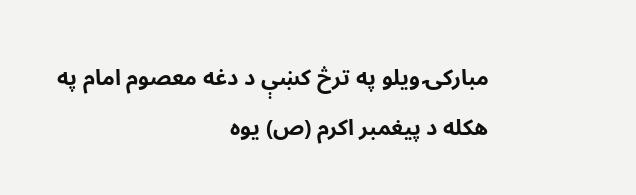مبارکۍ ویلو په ترڅ کښې د دغه معصوم امام په هکله د پیغمبر اکرم (ص) یوه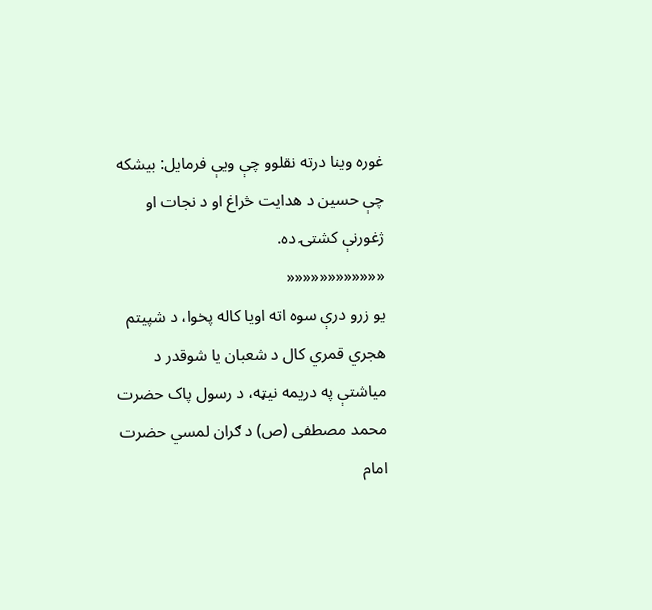غوره وینا درته نقلوو چې ويې فرمایل: بیشکه چې حسین د هدایت څراغ او د نجات او ژغورنې کشتۍ ده.
««««««««««««
یو زرو درې سوه اته اویا کاله پخوا، د شپیتم هجري قمري کال د شعبان یا شوقدر د میاشتې په دریمه نیټه، د رسول پاک حضرت محمد مصطفی (ص) د ګران لمسي حضرت امام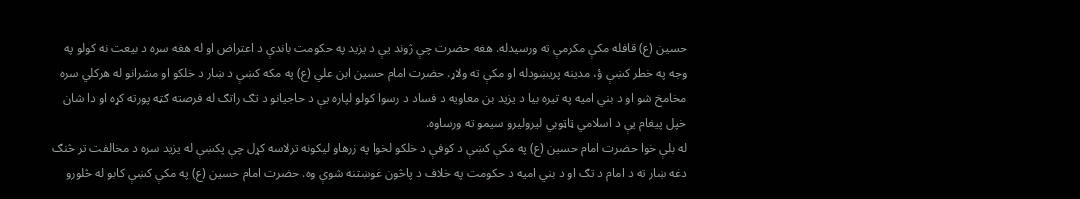حسین (ع) قافله مکې مکرمې ته ورسیدله. هغه حضرت چې ژوند یې د یزید په حکومت باندې د اعتراض او له هغه سره د بیعت نه کولو په وجه په خطر کښې ؤ، مدینه پریښودله او مکې ته ولاړ. حضرت امام حسین ابن علي (ع) په مکه کښې د ښار د خلکو او مشرانو له هرکلي سره مخامخ شو او د بني امیه په تیره بیا د یزید بن معاویه د فساد د رسوا کولو لپاره یې د حاجیانو د تګ راتګ له فرصته ګټه پورته کړه او دا شان خپل پيغام یې د اسلامي ټاټوبي لیرولیرو سیمو ته ورساوه.
له بلې خوا حضرت امام حسین (ع) په مکې کښې د کوفې د خلکو لخوا په زرهاو لیکونه ترلاسه کړل چې پکښې له یزید سره د مخالفت تر څنګ دغه ښار ته د امام د تګ او د بني امیه د حکومت په خلاف د پاڅون غوښتنه شوې وه. حضرت امام حسین (ع) په مکې کښې کابو له څلورو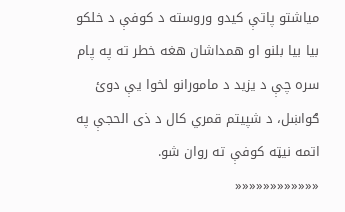میاشتو پاتې کیدو وروسته د کوفې د خلکو بیا بیا بلنو او همداشان هغه خطر ته په پام سره چې د یزید د مامورانو لخوا یې دوئ ګواښل، د شپیتم قمري کال د ذی الحجې په اتمه نیټه کوفې ته روان شو.
««««««««««««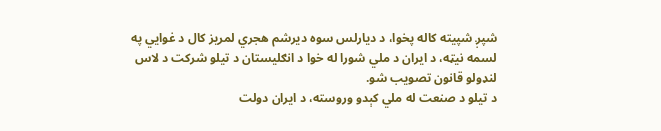شپږ شپیته کاله پخوا، د دیارلس سوه دیرشم هجري لمریز کال د غوايي په لسمه نيټه، د ایران د ملي شورا له خوا د انګلیستان د تیلو شرکت د لاس لنډولو قانون تصویب شو.
د تیلو د صنعت له ملي کېدو وروسته، د ایران دولت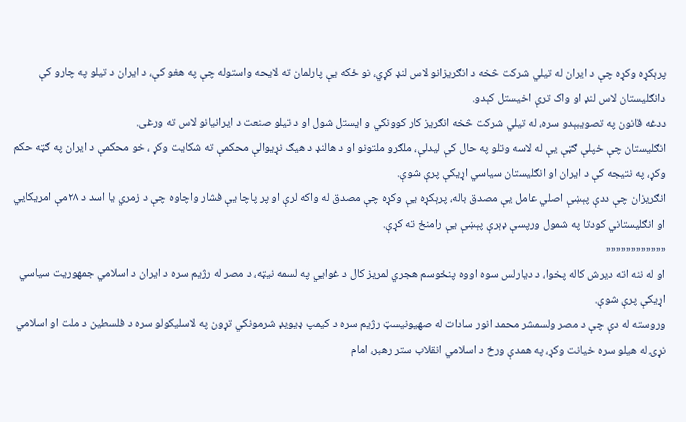پرېکړه وکړه چې د ایران له تیلي شرکت څخه د انګریزانو لاس لنډ کړي، نو ځکه یې پارلمان ته لایحه واستوله چې په هغو کې، د ایران د تیلو په چارو کې دانګلیستان لاس لنډ او واک ترې اخیستل کېدو.
ددغه قانون په تصویبېدو سره، له تیلي شرکت څخه انګریز کار کوونکي و ایستل شول او د تیلو صنعت د ایرانیانو لاس ته ورغی.
انګلیستان چې خپلې ګټې یې له لاسه وتلو په حال کې لیدلې، ملګرو ملتونو او د هالنډ د هیګ نړیوالې محکمې ته شکایت وکړ ، خو محکمې د ایران په ګټه حکم وکړ، په نتیجه کې د ایران او انګلیستان سیاسي اړیکې پرې شوې.
انګریزان چې ددې پېښې اصلي عامل یې مصدق باله، پرېکړه یې وکړه چې مصدق له واکه لرې او پر پاچا یې فشار واچاوه چې د زمري یا اسد د ۲۸مې امریکايي او انګلیستاني کودتا په شمول ورپسې ډېرې پېښې یې رامنځ ته کړې.
««««««««««««
او له ننه اته دیرش کاله پخوا، د دیارلس سوه اووه پنځوسم هجري لمریز کال د غوايي په لسمه نيټه، د مصر له رژيم سره د ایران د اسلامي جمهوریت سیاسي اړیکې پرې شوې.
وروسته له دې چې د مصر ولسمشر محمد انور سادات له صهیونیسټ رژيم سره د کیمپ ډیویډ شرمونکي تړون په لاسلیکولو سره د فلسطین د ملت او اسلامي نړۍ له هیلو سره خیانت وکړ، په همدې ورځ د اسلامي انقلاب ستر رهبر، امام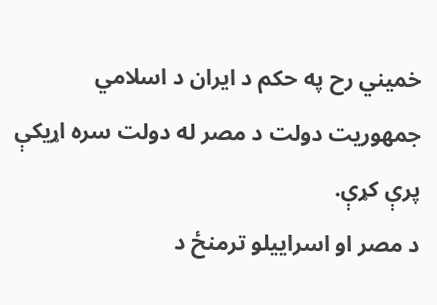خمیني رح په حکم د ایران د اسلامي جمهوریت دولت د مصر له دولت سره اړیکې پرې کړې.
د مصر او اسراییلو ترمنځ د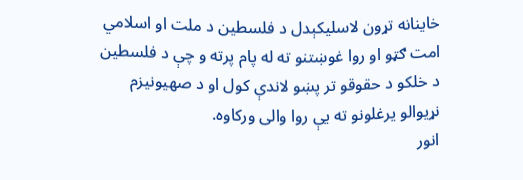خاینانه تړون لاسلیکېدل د فلسطین د ملت او اسلامي امت ګټو او روا غوښتنو ته له پام پرته و چې د فلسطین د خلکو د حقوقو تر پښو لاندې کول او د صهیونیزم نړیوالو یرغلونو ته یې روا والی ورکاوه.
انور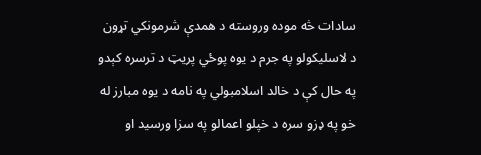سادات څه موده وروسته د همدې شرمونکي تړون د لاسلیکولو په جرم د یوه پوځي پریټ د ترسره کېدو په حال کې د خالد اسلامبولي په نامه د یوه مبارز له خو په ډزو سره د خپلو اعمالو په سزا ورسید او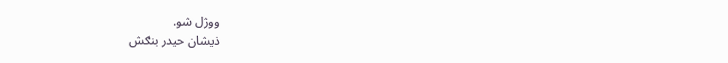ووژل شو.
ذیشان حیدر بنګش